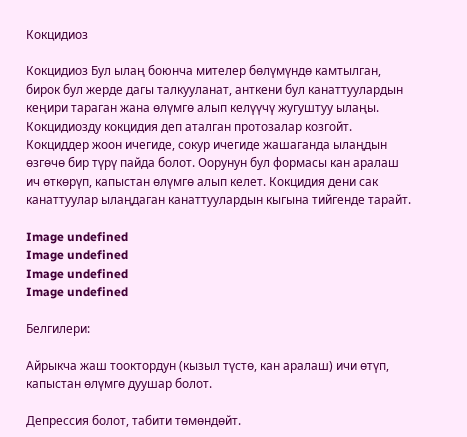Кокцидиоз

Кокцидиоз Бул ылаң боюнча мителер бөлүмүндө камтылган, бирок бул жерде дагы талкууланат, анткени бул канаттуулардын кеңири тараган жана өлүмгө алып келүүчү жугуштуу ылаңы. Кокцидиозду кокцидия деп аталган протозалар козгойт. Кокциддер жоон ичегиде, сокур ичегиде жашаганда ылаңдын өзгөчө бир түрү пайда болот. Оорунун бул формасы кан аралаш ич өткөрүп, капыстан өлүмгө алып келет. Кокцидия дени сак канаттуулар ылаңдаган канаттуулардын кыгына тийгенде тарайт.

Image undefined
Image undefined
Image undefined
Image undefined

Белгилери:

Айрыкча жаш тооктордун (кызыл түстө, кан аралаш) ичи өтүп, капыстан өлүмгө дуушар болот.

Депрессия болот, табити төмөндөйт.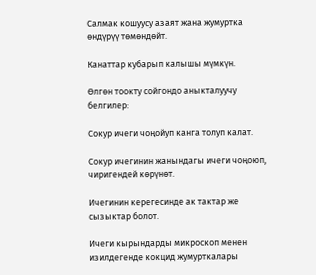Салмак кошуусу азаят жана жумуртка өндүрүү төмөндөйт.

Канаттар кубарып калышы мүмкүн.

Өлгөн тоокту сойгондо аныкталуучу белгилер:

Сокур ичеги чоңойуп канга толуп калат.

Сокур ичегинин жанындагы ичеги чоңоюп, чиригендей көрүнөт.

Ичегинин керегесинде ак тактар же сызыктар болот.

Ичеги кырындарды микроскоп менен изилдегенде кокцид жумурткалары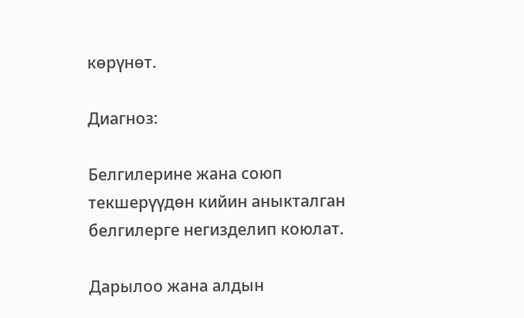көрүнөт.

Диагноз:

Белгилерине жана союп текшерүүдөн кийин аныкталган белгилерге негизделип коюлат.

Дарылоо жана алдын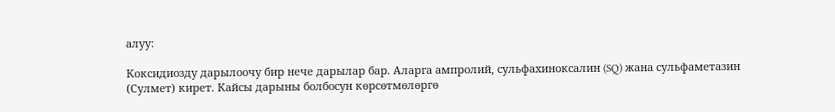алуу:

Коксидиозду дарылоочу бир нече дарылар бар. Аларга ампролий, сульфахиноксалин (SQ) жана сульфаметазин (Сулмет) кирет. Кайсы дарыны болбосун көрсөтмөлөргө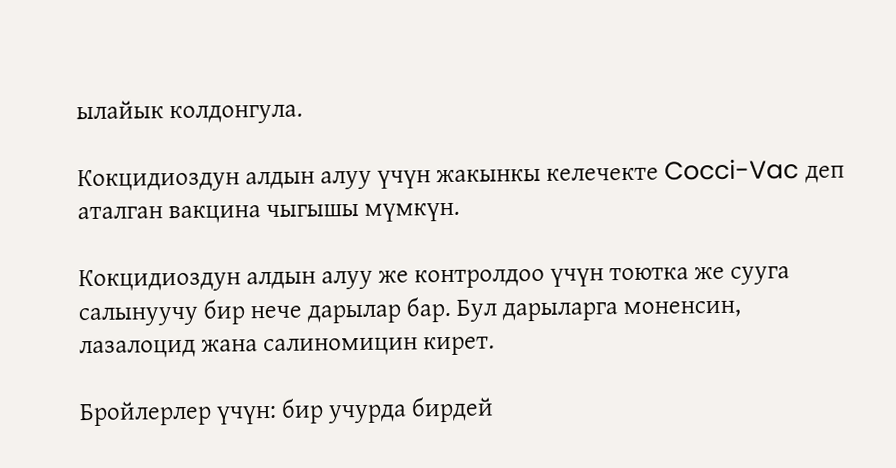ылайык колдонгула.

Кокцидиоздун алдын алуу үчүн жакынкы келечекте Cocci-Vac деп аталган вакцина чыгышы мүмкүн.

Кокцидиоздун алдын алуу же контролдоо үчүн тоютка же сууга салынуучу бир нече дарылар бар. Бул дарыларга моненсин, лазалоцид жана салиномицин кирет.

Бройлерлер үчүн: бир учурда бирдей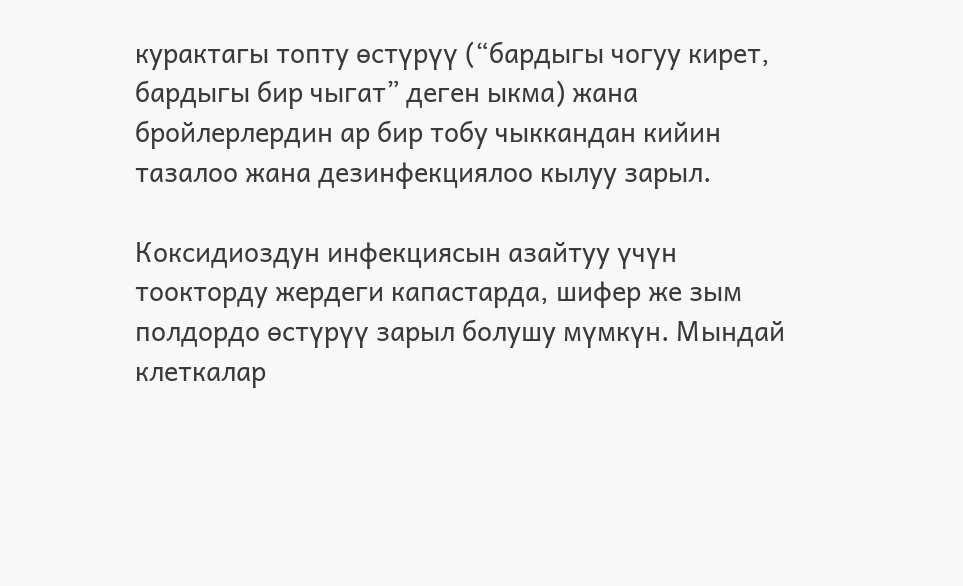курактагы топту өстүрүү (“бардыгы чогуу кирет, бардыгы бир чыгат” деген ыкма) жана бройлерлердин ар бир тобу чыккандан кийин тазалоо жана дезинфекциялоо кылуу зарыл.

Коксидиоздун инфекциясын азайтуу үчүн тоокторду жердеги капастарда, шифер же зым полдордо өстүрүү зарыл болушу мүмкүн. Мындай клеткалар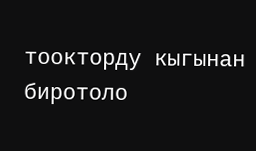тоокторду кыгынан биротоло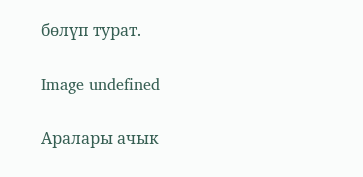бөлүп турат.

Image undefined

Аралары ачык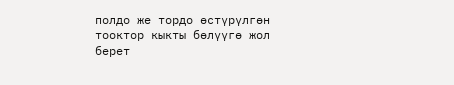полдо же тордо өстүрүлгөн тооктор кыкты бөлүүгө жол берет